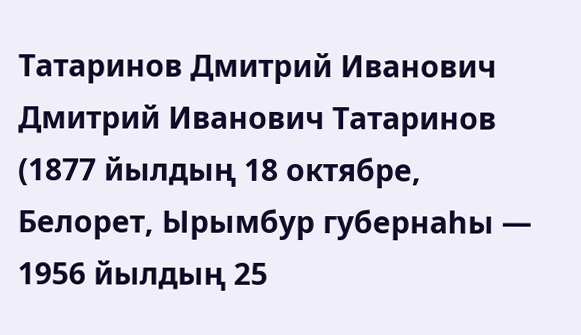Татаринов Дмитрий Иванович
Дмитрий Иванович Татаринов (1877 йылдың 18 октябре, Белорет, Ырымбур губернаһы — 1956 йылдың 25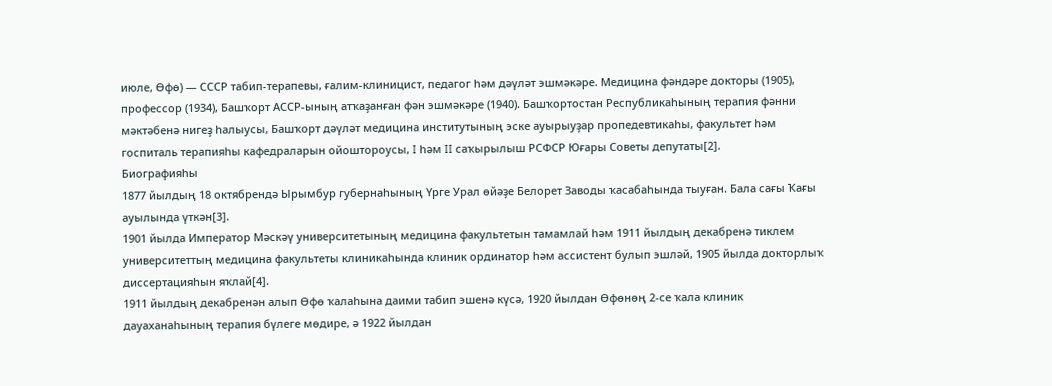июле, Өфө) — СССР табип-терапевы, ғалим-клиницист, педагог һәм дәүләт эшмәкәре. Медицина фәндәре докторы (1905), профессор (1934), Башҡорт АССР-ының атҡаҙанған фән эшмәкәре (1940). Башҡортостан Республикаһының терапия фәнни мәктәбенә нигеҙ һалыусы, Башҡорт дәүләт медицина институтының эске ауырыуҙар пропедевтикаһы, факультет һәм госпиталь терапияһы кафедраларын ойоштороусы, I һәм II саҡырылыш РСФСР Юғары Советы депутаты[2].
Биографияһы
1877 йылдың 18 октябрендә Ырымбур губернаһының Үрге Урал өйәҙе Белорет Заводы ҡасабаһында тыуған. Бала сағы Ҡағы ауылында үткән[3].
1901 йылда Император Мәскәү университетының медицина факультетын тамамлай һәм 1911 йылдың декабренә тиклем университеттың медицина факультеты клиникаһында клиник ординатор һәм ассистент булып эшләй, 1905 йылда докторлыҡ диссертацияһын яҡлай[4].
1911 йылдың декабренән алып Өфө ҡалаһына даими табип эшенә күсә, 1920 йылдан Өфөнөң 2-се ҡала клиник дауаханаһының терапия бүлеге мөдире, ә 1922 йылдан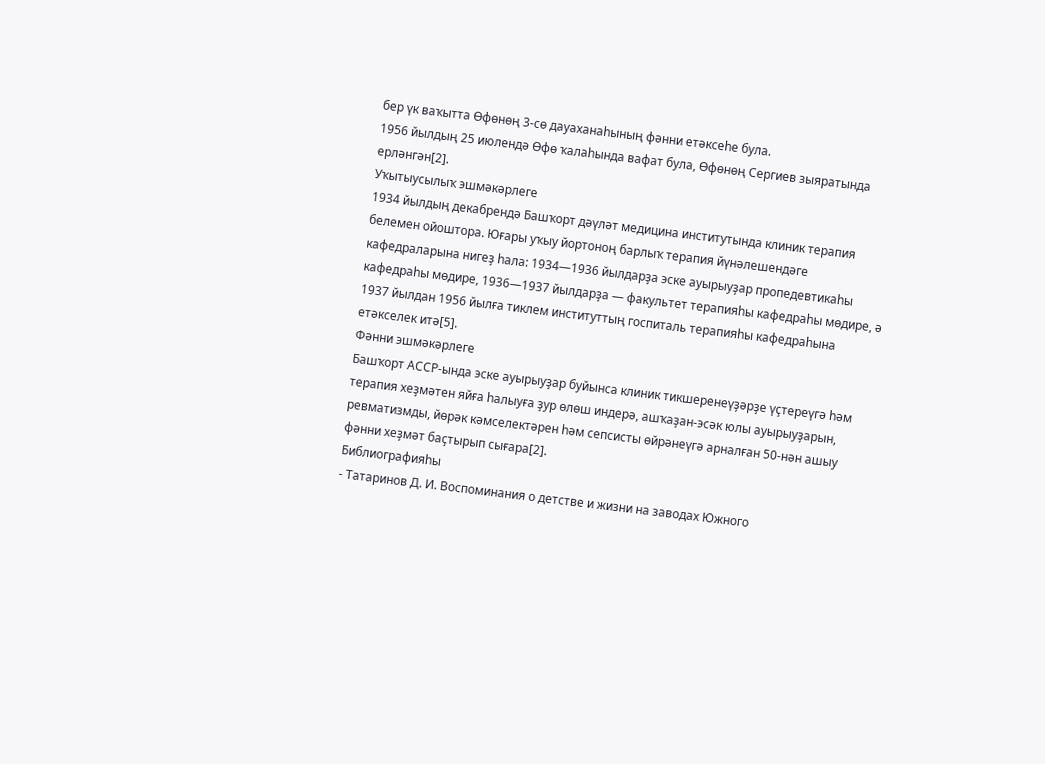бер үк ваҡытта Өфөнөң 3-сө дауаханаһының фәнни етәксеһе була.
1956 йылдың 25 июлендә Өфө ҡалаһында вафат була, Өфөнөң Сергиев зыяратында ерләнгән[2].
Уҡытыусылыҡ эшмәкәрлеге
1934 йылдың декабрендә Башҡорт дәүләт медицина институтында клиник терапия белемен ойоштора. Юғары уҡыу йортоноң барлыҡ терапия йүнәлешендәге кафедраларына нигеҙ һала: 1934—1936 йылдарҙа эске ауырыуҙар пропедевтикаһы кафедраһы мөдире, 1936—1937 йылдарҙа — факультет терапияһы кафедраһы мөдире, ә 1937 йылдан 1956 йылға тиклем институттың госпиталь терапияһы кафедраһына етәкселек итә[5].
Фәнни эшмәкәрлеге
Башҡорт АССР-ында эске ауырыуҙар буйынса клиник тикшеренеүҙәрҙе үҫтереүгә һәм терапия хеҙмәтен яйға һалыуға ҙур өлөш индерә, ашҡаҙан-эсәк юлы ауырыуҙарын, ревматизмды, йөрәк кәмселектәрен һәм сепсисты өйрәнеүгә арналған 50-нән ашыу фәнни хеҙмәт баҫтырып сығара[2].
Библиографияһы
- Татаринов Д. И. Воспоминания о детстве и жизни на заводах Южного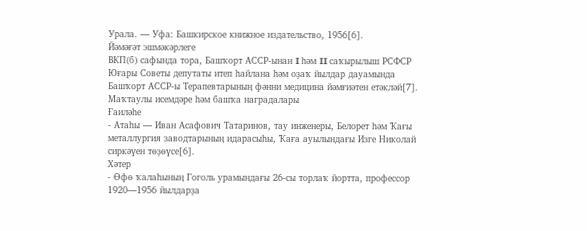Урала. — Уфа: Башкирское книжное издательство, 1956[6].
Йәмәғәт эшмәкәрлеге
ВКП(б) сафында тора, Башҡорт АССР-ынан I һәм II саҡырылыш РСФСР Юғары Советы депутаты итеп һайлана һәм оҙаҡ йылдар дауамында Башҡорт АССР-ы Терапевтарының фәнни медицина йәмғиәтен етәкләй[7].
Маҡтаулы исемдәре һәм башҡа наградалары
Ғаиләһе
- Атаһы — Иван Асафович Татаринов, тау инженеры, Белорет һәм Ҡағы металлургия заводтарының идарасыһы, Ҡаға ауылындағы Изге Николай сиркәүен төҙөүсе[6].
Хәтер
- Өфө ҡалаһының Гоголь урамындағы 26-сы торлаҡ йортта, профессор 1920—1956 йылдарҙа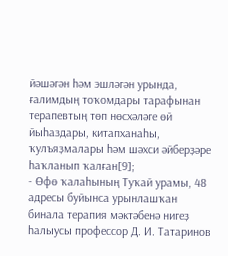йәшәгән һәм эшләгән урында, ғалимдың тоҡомдары тарафынан терапевтың төп нөсхәләге өй йыһаздары, китапханаһы, ҡулъяҙмалары һәм шәхси әйберҙәре һаҡланып ҡалған[9];
- Өфө ҡалаһының Туҡай урамы, 48 адресы буйынса урынлашҡан бинала терапия мәктәбенә нигеҙ һалыусы профессор Д. И. Татаринов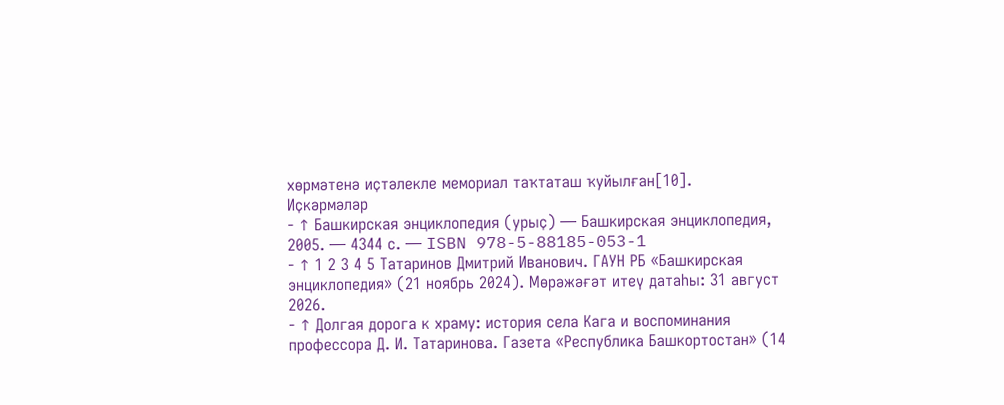хөрмәтенә иҫтәлекле мемориал таҡтаташ ҡуйылған[10].
Иҫкәрмәләр
- ↑ Башкирская энциклопедия (урыҫ) — Башкирская энциклопедия, 2005. — 4344 с. — ISBN 978-5-88185-053-1
- ↑ 1 2 3 4 5 Татаринов Дмитрий Иванович. ГАУН РБ «Башкирская энциклопедия» (21 ноябрь 2024). Мөрәжәғәт итеү датаһы: 31 август 2026.
- ↑ Долгая дорога к храму: история села Кага и воспоминания профессора Д. И. Татаринова. Газета «Республика Башкортостан» (14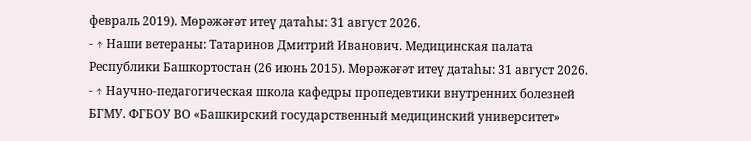февраль 2019). Мөрәжәғәт итеү датаһы: 31 август 2026.
- ↑ Наши ветераны: Татаринов Дмитрий Иванович. Медицинская палата Республики Башкортостан (26 июнь 2015). Мөрәжәғәт итеү датаһы: 31 август 2026.
- ↑ Научно-педагогическая школа кафедры пропедевтики внутренних болезней БГМУ. ФГБОУ ВО «Башкирский государственный медицинский университет»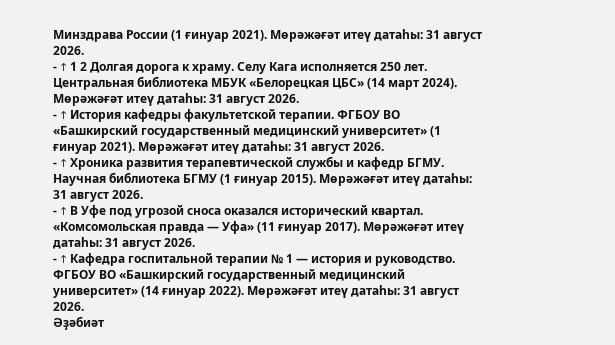Минздрава России (1 ғинуар 2021). Мөрәжәғәт итеү датаһы: 31 август 2026.
- ↑ 1 2 Долгая дорога к храму. Селу Кага исполняется 250 лет. Центральная библиотека МБУК «Белорецкая ЦБС» (14 март 2024). Мөрәжәғәт итеү датаһы: 31 август 2026.
- ↑ История кафедры факультетской терапии. ФГБОУ ВО «Башкирский государственный медицинский университет» (1 ғинуар 2021). Мөрәжәғәт итеү датаһы: 31 август 2026.
- ↑ Хроника развития терапевтической службы и кафедр БГМУ. Научная библиотека БГМУ (1 ғинуар 2015). Мөрәжәғәт итеү датаһы: 31 август 2026.
- ↑ В Уфе под угрозой сноса оказался исторический квартал. «Комсомольская правда — Уфа» (11 ғинуар 2017). Мөрәжәғәт итеү датаһы: 31 август 2026.
- ↑ Кафедра госпитальной терапии № 1 — история и руководство. ФГБОУ ВО «Башкирский государственный медицинский университет» (14 ғинуар 2022). Мөрәжәғәт итеү датаһы: 31 август 2026.
Әҙәбиәт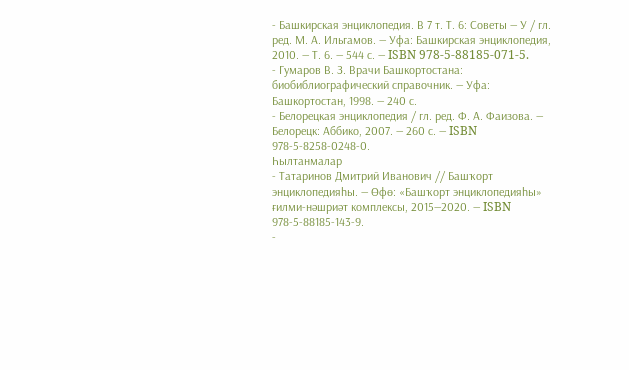- Башкирская энциклопедия. В 7 т. Т. 6: Советы — У / гл. ред. М. А. Ильгамов. — Уфа: Башкирская энциклопедия, 2010. — Т. 6. — 544 с. — ISBN 978-5-88185-071-5.
- Гумаров В. З. Врачи Башкортостана: биобиблиографический справочник. — Уфа: Башкортостан, 1998. — 240 с.
- Белорецкая энциклопедия / гл. ред. Ф. А. Фаизова. — Белорецк: Аббико, 2007. — 260 с. — ISBN 978-5-8258-0248-0.
Һылтанмалар
- Татаринов Дмитрий Иванович // Башҡорт энциклопедияһы. — Өфө: «Башҡорт энциклопедияһы» ғилми-нәшриәт комплексы, 2015—2020. — ISBN 978-5-88185-143-9.
-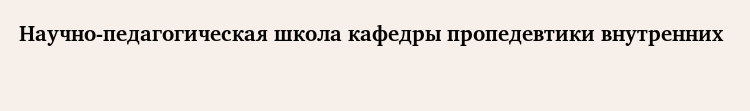Научно-педагогическая школа кафедры пропедевтики внутренних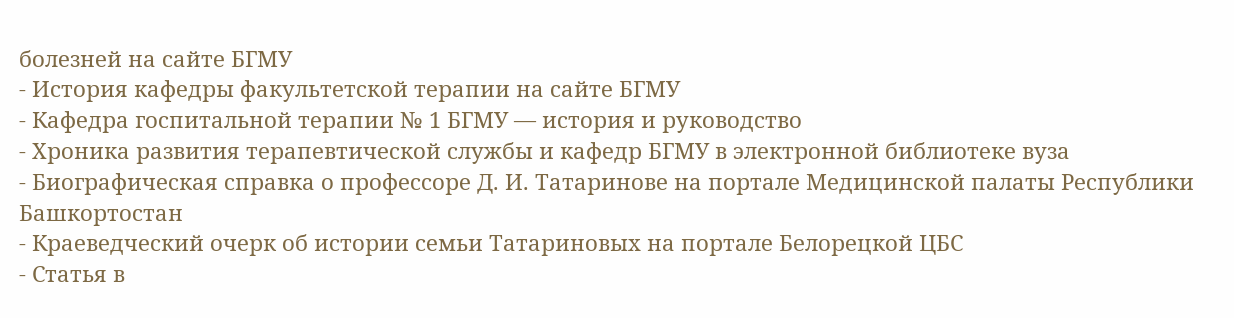болезней на сайте БГМУ
- История кафедры факультетской терапии на сайте БГМУ
- Кафедра госпитальной терапии № 1 БГМУ — история и руководство
- Хроника развития терапевтической службы и кафедр БГМУ в электронной библиотеке вуза
- Биографическая справка о профессоре Д. И. Татаринове на портале Медицинской палаты Республики Башкортостан
- Краеведческий очерк об истории семьи Татариновых на портале Белорецкой ЦБС
- Статья в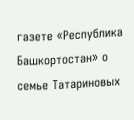газете «Республика Башкортостан» о семье Татариновых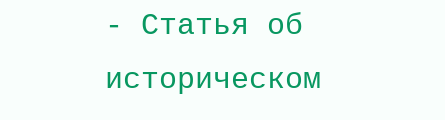- Статья об историческом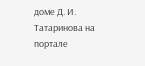доме Д. И. Татаринова на портале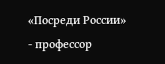«Посреди России»
- профессор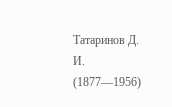Татаринов Д. И. (1877—1956)